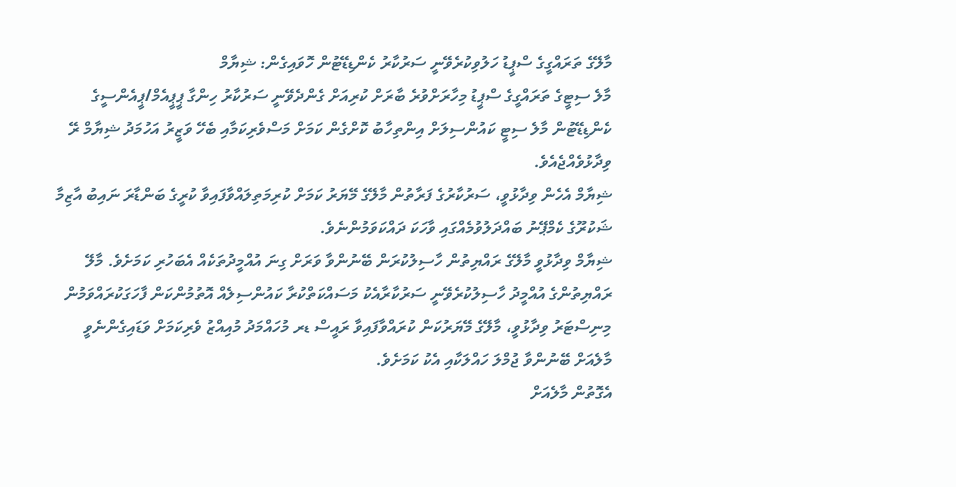މާލޭގެ ތަރައްގީގެ ސްޕީޑު ހަލުވިކުރެވޭނީ ސަރުކާރު ކެންޑިޑޭޓުން ހޮވައިގެން: ޝިޔާމް
މާލެ ސިޓީގެ ތަރައްގީގެ ސްޕީޑު މިހާރަށްވުރެ ބާރަށް ކުރިއަށް ގެންދެވޭނީ ސަރުކާރު ހިންގާ ޕީޕީއެމް/ޕީއެންސީގެ ކެންޑިޑޭޓުން މާލެ ސިޓީ ކައުންސިލަށް އިންތިހާބު ކޮށްގެން ކަމަށް މަސްވެރިކަމާއި ބެހޭ ވަޒީރު އަހުމަދު ޝިޔާމް ރޭ ވިދާޅުވެއްޖެއެވެ.
ޝިޔާމް އެހެން ވިދާޅުވީ، ސަރުކާރުގެ ފަރާތުން މާލޭގެ މޭޔަރު ކަމަށް ކުރިމަތިލައްވާފައިވާ ކުރީގެ ބަންޑާރަ ނައިބު އާޒިމާ ޝަކުރޫގެ ކެމްޕޭނު ބައްދަލުވުމެއްގައި ވާހަކަ ދައްކަވަމުންނެވެ.
ޝިޔާމް ވިދާޅުވީ މާލޭގެ ރައްޔިތުން ހާސިލުކުރަން ބޭނުންވާ ވަރަށް ގިނަ އުއްމީދުތަކެއް އެބަހުރި ކަމަށެވެ. މާލޭ ރައްޔިތުންގެ އުއްމީދު ހާސިލުކުރެވޭނީ ސަރުކާރާއެކު މަސައްކަތްކުރާ ކައުންސިލެއް އޮތުމުންކަން ފާހަގަކުރައްވަމުން މިނިސްޓަރު ވިދާޅުވީ، މާލޭގެ މޭޔަރުކަން ކުރައްވާފައިވާ ރައީސް ޑރ މުހައްމަދު މުއިއްޒު ވެރިކަމަށް ވަޑައިގެންނެވީ މާލެއަށް ބޭނުންވާ ޖުމްލަ ހައްލަކާއި އެކު ކަމަށެވެ.
އެގޮތުން މާލެއަށް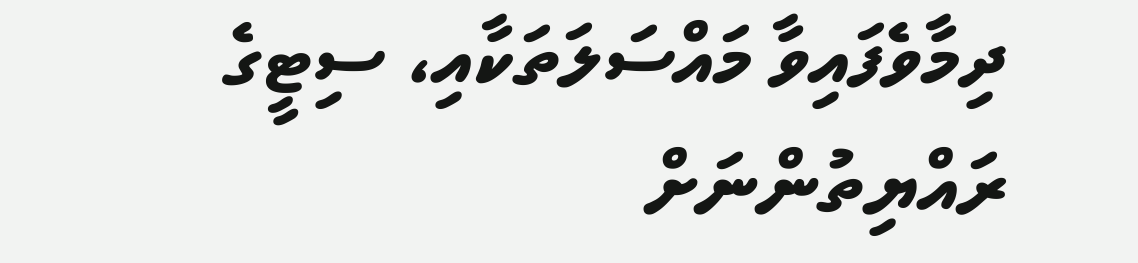ދިމާވެފައިވާ މައްސަލަތަކާއި، ސިޓީގެ ރައްޔިތުންނަށް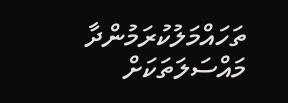ތަހައްމަލުކުރަމުންދާ މައްސަލަތަކަށް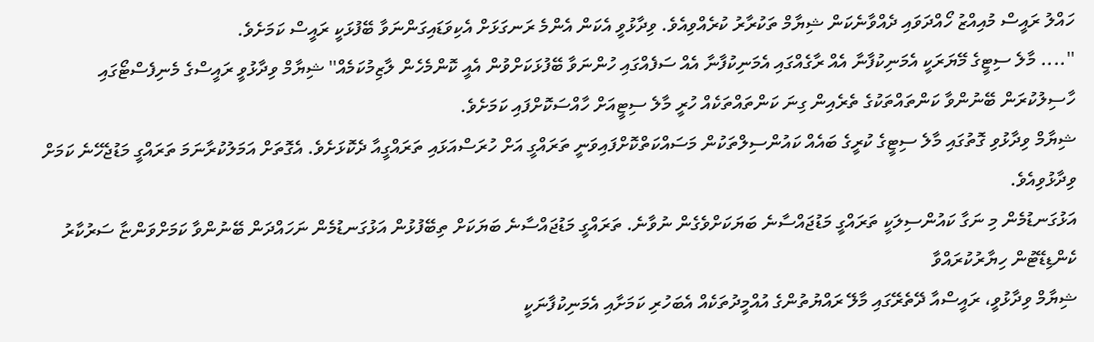ހައްލު ރައީސް މުއިއްޒު ހޯއްދަވައި ދެއްވާނެކަން ޝިޔާމް ތަކުރާރު ކުރެއްވިއެވެ. ވިދާޅުވީ އެކަން އެންމެ ރަނގަޅަށް އެކިވަޑައިގަންނަވާ ބޭފުޅަކީ ރައީސް ކަމަށެވެ.
''.... މާލެ ސިޓީގެ މޭޔަރަކީ އެމަނިކުފާނާ އެއް ރާގެއްގައި އެމަނިކުފާނާ އެއް ސަފެއްގައި ހުންނަވާ ބޭފުޅަކަށްވުން އެއީ ކޮންމެހެން ލާޒިމުކަމެއް'' ޝިޔާމް ވިދާޅުވީ ރައީސްގެ މެނިފެސްޓޯގައި ހާސިލުކުރަން ބޭނުންވާ ކަންތައްތަކުގެ ތެރެއިން ގިނަ ކަންތައްތަކެއް ހުރީ މާލެ ސިޓީއަށް ހާއްސަކޮށްފައި ކަމަށެވެ.
ޝިޔާމް ވިދާޅުވި ގޮތުގައި މާލެ ސިޓީގެ ކުރީގެ ބައެއް ކައުންސިލްތަކުން މަސައްކަތްކޮށްފައިވަނީ ތަރައްގީ އަށް ހުރަސްއަޅައި ތަރައްގީއާ ދެކޮޅަށެވެ. އެގޮތަށް އަމަލުކުރާނަމަ ތަރައްގީ މަޑުޖެހޭނެ ކަމަށް ވިދާޅުވިއެވެ.
އަޅުގަނޑުމެން މި ނަގާ ކައުންސިލަކީ ތަރައްގީ މަޑުޖައްސާނެ ބަޔަކަށްވެގެން ނުވާނެ. ތަރައްގީ މަޑުޖައްސާނެ ބަޔަކަށް ތިބޭފުޅުން އަޅުގަނޑުމެން ނަހައްދަން ބޭނުންވާ ކަމަށްވަންޏާ ސަރުކާރު ކެންޑިޑޭޓުން ހިޔާރުކުރައްވާ
ޝިޔާމް ވިދާޅުވީ، ރައީސްއާ ދޭތެރޭގައި މާލޭ ރައްޔުތުންގެ އުއްމީދުތަކެއް އެބަހުރި ކަމަށާއި އެމަނިކުފާނަކީ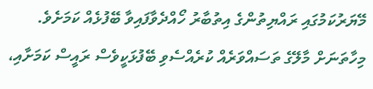މޭޔަރުކަމުގައި ރައްޔިތުންގެ އިތުބާރު ހޯއްދެވާފައިވާ ބޭފުޅެއް ކަމަށެވެ. މިހާތަނަށް މާލޭގެ ތަސައްވަރެއް ކުރެއްސެވި ބޭފުޅަކީވެސް ރައީސް ކަމަށާއި،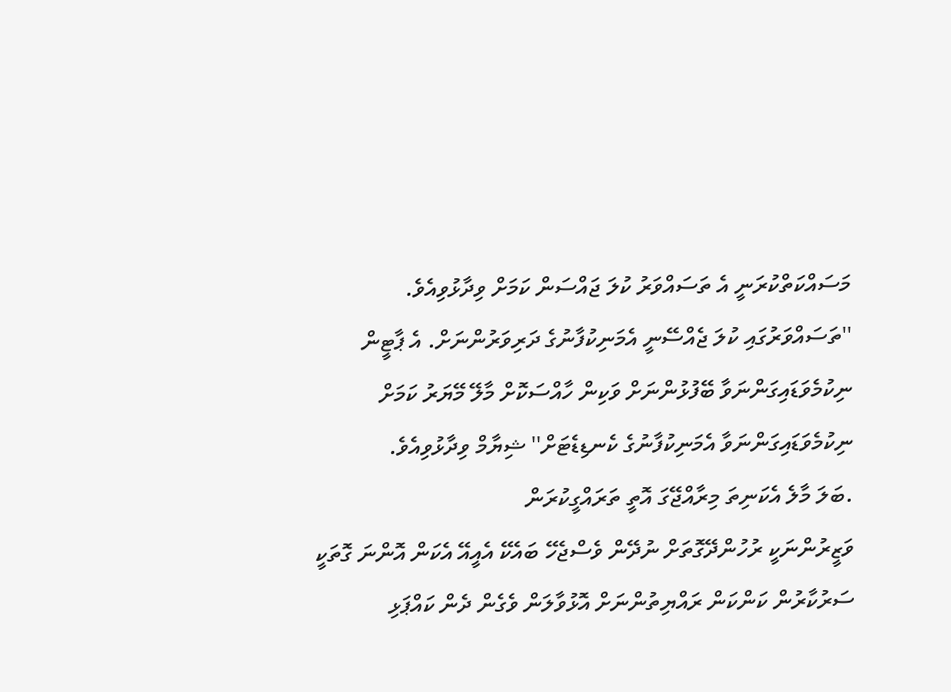މަސައްކަތްކުރަނީ އެ ތަސައްވަރު ކުލަ ޖައްސަން ކަމަށް ވިދާޅުވިއެވެ.
''ތަސައްވަރުގައި ކުލަ ޖެއްސޭނީ އެމަނިކުފާނުގެ ދަރިވަރުންނަށް. އެ ޕާޓީން ނިކުމެވަޑައިގަންނަވާ ބޭފުޅުންނަށް ވަކިން ހާއްސަކޮށް މާލޭ މޭޔަރު ކަމަށް ނިކުމެވަޑައިގަންނަވާ އެމަނިކުފާނުގެ ކެނޑިޑެޓަށް'' ޝިޔާމް ވިދާޅުވިއެވެ.
.ބަލަ މާލެ އެކަނިތަ މިރާއްޖޭގަ އޮތީ ތަރައްގީކުރަން
ވަޒީރުންނަކީ ރުހުންދޭގޮތަށް ނުދޭން ވެސްޖެހޭ ބައެކޭ އެއީއޭ އެކަން އޮންނަ ގޮތަކީ ސަރުކާރުން ކަންކަން ރައްޔިތުންނަށް އޮޅުވާލަން ވެގެން ދެން ކައްޕަޅި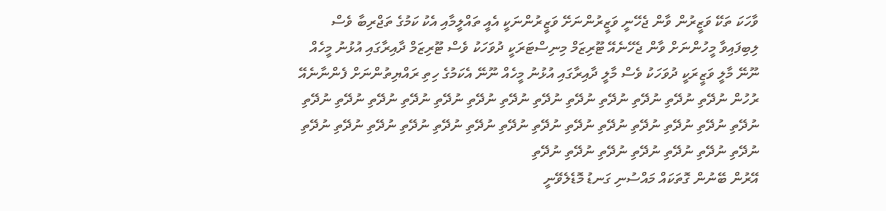ވާހަކަ ތަކޭ ވަޒީރުން ވާން ޖެހޭނީ ވަޒީރުންނަށޭ ވަޒީރުންނަކީ އެއީ ތައްލީމާއި އެކު ކަމުގެ ތަޖްރިބާ ވެސް ލިބިފައިވާ މީހުންނަށް ވާން ޖެހޭނެއޭ ޓޫރިޒަމް މިނިސްޓަރަކީ ދުވަހަކު ވެސް ޓޫރިޒަމް ދާއިރާގައި އުޅުނު މީހެއް ނޫނޭ މާލީ ވަޒީރަކީ ދުވަހަކު ވެސް މާލީ ދާއިރާގައި އުޅުނު މީހެއް ނޫނޭ އެކަމުގެ ހިތި ރައްޔިތުންނަށް ފެންނާނެއޭ ރުހުން ނުދޭތި ނުދޭތި ނުދޭތި ނުދޭތި ނުދޭތި ނުދޭތި ނުދޭތި ނުދޭތި ނުދޭތި ނުދޭތި ނުދޭތި ނުދޭތި ނުދޭތި ނުދޭތި ނުދޭތި ނުދޭތި ނުދޭތި ނުދޭތި ނުދޭތި ނުދޭތި ނުދޭތި ނުދޭތި ނުދޭތި ނުދޭތި ނުދޭތި ނުދޭތި ނުދޭތި ނުދޭތި ނުދޭތި ނުދޭތި ނުދޭތި ނުދޭތި ނުދޭތި ނުދޭތި
އޭރުން ބޭނުން ގޮތަކައް މައްސުނި ގަނޑު މޮޑެލެވޭނީ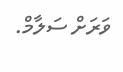ވަރަށް ސަލާމް.